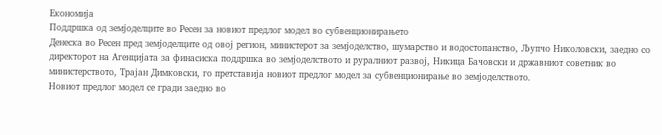Економија
Поддршка од земјоделците во Ресен за новиот предлог модел во субвенционирањето
Денеска во Ресен пред земјоделците од овој регион, министерот за земјоделство, шумарство и водостопанство, Љупчо Николовски, заедно со директорот на Агенцијата за финасиска поддршка во земјоделството и руралниот развој, Никица Бачовски и државниот советник во министерството, Трајан Димковски, го претставија новиот предлог модел за субвенционирање во земјоделството.
Новиот предлог модел се гради заедно во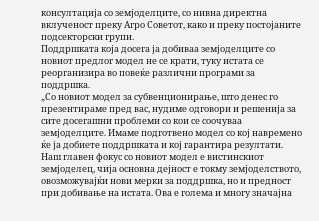консултација со земјоделците, со нивна директна вклученост преку Агро Советот, како и преку постојаните подсекторски групи.
Поддршката која досега ја добиваа земјоделците со новиот предлог модел не се крати, туку истата се реорганизира во повеќе различни програми за поддршка.
„Со новиот модел за субвенционирање, што денес го презентираме пред вас, нудиме одговори и решенија за сите досегашни проблеми со кои се соочуваа земјоделците. Имаме подготвено модел со кој навремено ќе ја добиете поддршката и кој гарантира резултати. Наш главен фокус со новиот модел е вистинскиот земјоделец, чија основна дејност е токму земјоделството, овозможувајќи нови мерки за поддршка, но и предност при добивање на истата. Ова е голема и многу значајна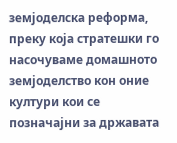земјоделска реформа, преку која стратешки го насочуваме домашното земјоделство кон оние култури кои се позначајни за државата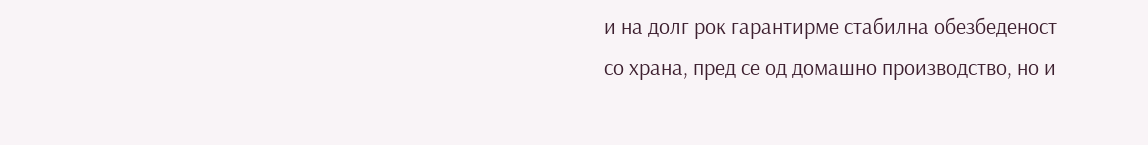и на долг рок гарантирме стабилна обезбеденост со храна, пред се од домашно производство, но и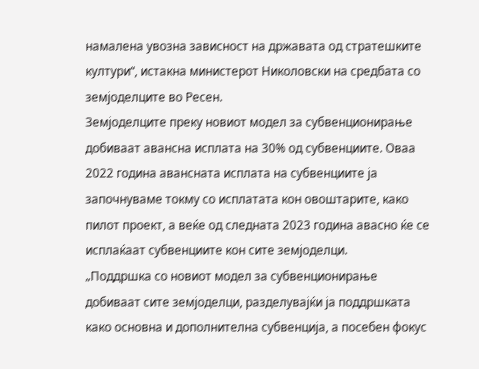намалена увозна зависност на државата од стратешките култури“, истакна министерот Николовски на средбата со земјоделците во Ресен.
Земјоделците преку новиот модел за субвенционирање добиваат авансна исплата на 30% од субвенциите. Оваа 2022 година авансната исплата на субвенциите ја започнуваме токму со исплатата кон овоштарите, како пилот проект, а веќе од следната 2023 година авасно ќе се исплаќаат субвенциите кон сите земјоделци.
„Поддршка со новиот модел за субвенционирање добиваат сите земјоделци, разделувајќи ја поддршката како основна и дополнителна субвенција, а посебен фокус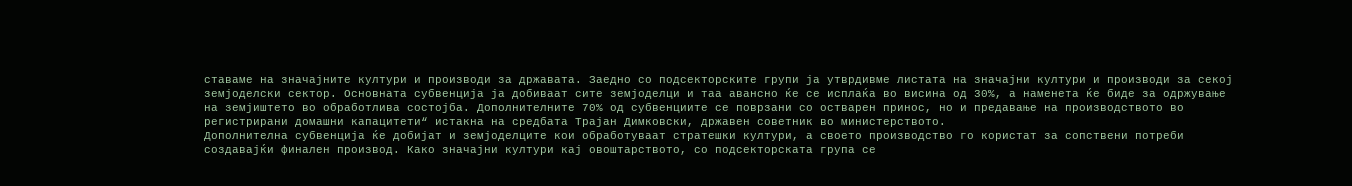ставаме на значајните култури и производи за државата. Заедно со подсекторските групи ја утврдивме листата на значајни култури и производи за секој земјоделски сектор. Основната субвенција ја добиваат сите земјоделци и таа авансно ќе се исплаќа во висина од 30%, а наменета ќе биде за одржување на земјиштето во обработлива состојба. Дополнителните 70% од субвенциите се поврзани со остварен принос, но и предавање на производството во регистрирани домашни капацитети“ истакна на средбата Трајан Димковски, државен советник во министерството.
Дополнителна субвенција ќе добијат и земјоделците кои обработуваат стратешки култури, а своето производство го користат за сопствени потреби создавајќи финален производ. Како значајни култури кај овоштарството, со подсекторската група се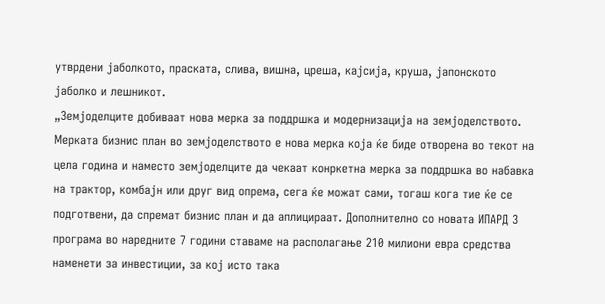утврдени јаболкото, праската, слива, вишна, цреша, кајсија, круша, јапонското јаболко и лешникот.
„Земјоделците добиваат нова мерка за поддршка и модернизација на земјоделството. Мерката бизнис план во земјоделството е нова мерка која ќе биде отворена во текот на цела година и наместо земјоделците да чекаат конркетна мерка за поддршка во набавка на трактор, комбајн или друг вид опрема, сега ќе можат сами, тогаш кога тие ќе се подготвени, да спремат бизнис план и да аплицираат. Дополнително со новата ИПАРД 3 програма во наредните 7 години ставаме на располагање 210 милиони евра средства наменети за инвестиции, за кој исто така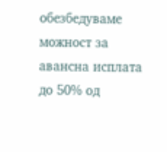обезбедуваме можност за авансна исплата до 50% од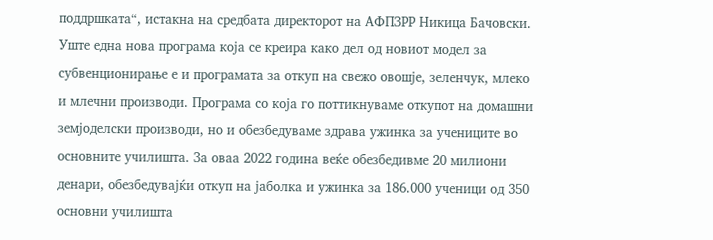поддршката“, истакна на средбата директорот на АФПЗРР Никица Бачовски.
Уште една нова програма која се креира како дел од новиот модел за субвенционирање е и програмата за откуп на свежо овошје, зеленчук, млеко и млечни производи. Програма со која го поттикнуваме откупот на домашни земјоделски производи, но и обезбедуваме здрава ужинка за учениците во основните училишта. За оваа 2022 година веќе обезбедивме 20 милиони денари, обезбедувајќи откуп на јаболка и ужинка за 186.000 ученици од 350 основни училишта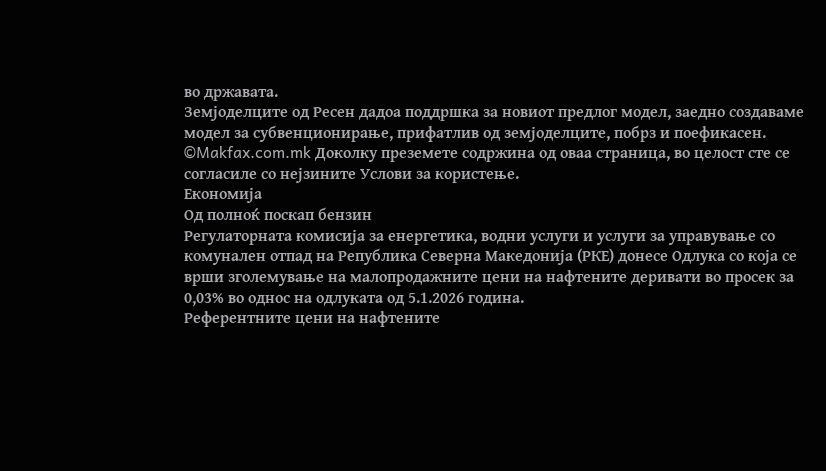во државата.
Земјоделците од Ресен дадоа поддршка за новиот предлог модел, заедно создаваме модел за субвенционирање, прифатлив од земјоделците, побрз и поефикасен.
©Makfax.com.mk Доколку преземете содржина од оваа страница, во целост сте се согласиле со нејзините Услови за користење.
Економија
Од полноќ поскап бензин
Регулаторната комисија за енергетика, водни услуги и услуги за управување со комунален отпад на Република Северна Македонија (РКЕ) донесе Одлука со која се врши зголемување на малопродажните цени на нафтените деривати во просек за 0,03% во однос на одлуката од 5.1.2026 година.
Референтните цени на нафтените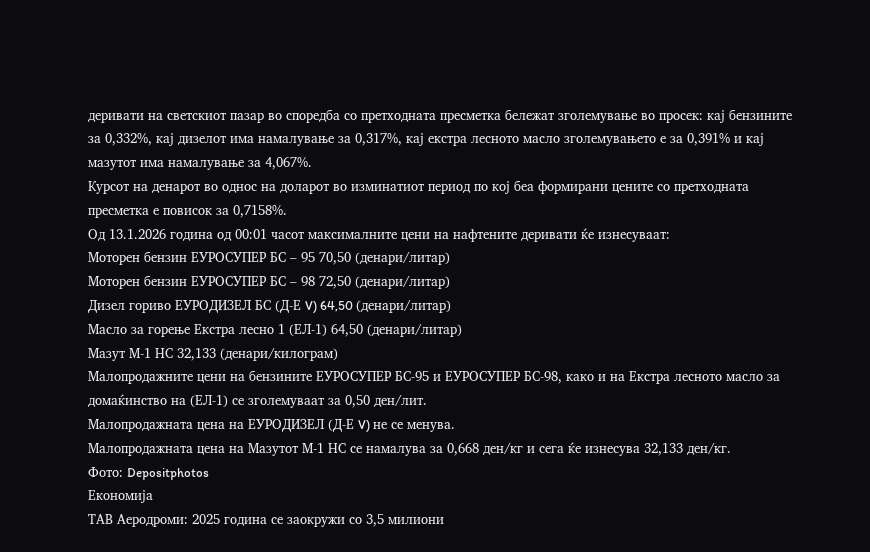деривати на светскиот пазар во споредба со претходната пресметка бележат зголемување во просек: кај бензините за 0,332%, кај дизелот има намалување за 0,317%, кај екстра лесното масло зголемувањето е за 0,391% и кај мазутот има намалување за 4,067%.
Курсот на денарот во однос на доларот во изминатиот период по кој беа формирани цените со претходната пресметка е повисок за 0,7158%.
Од 13.1.2026 година од 00:01 часот максималните цени на нафтените деривати ќе изнесуваат:
Моторен бензин ЕУРОСУПЕР БС – 95 70,50 (денари/литар)
Моторен бензин ЕУРОСУПЕР БС – 98 72,50 (денари/литар)
Дизел гориво ЕУРОДИЗЕЛ БС (Д-Е V) 64,50 (денари/литар)
Масло за горење Екстра лесно 1 (ЕЛ-1) 64,50 (денари/литар)
Мазут М-1 НС 32,133 (денари/килограм)
Малопродажните цени на бензините ЕУРОСУПЕР БС-95 и ЕУРОСУПЕР БС-98, како и на Екстра лесното масло за домаќинство на (ЕЛ-1) се зголемуваат за 0,50 ден/лит.
Малопродажната цена на ЕУРОДИЗЕЛ (Д-Е V) не се менува.
Малопродажната цена на Мазутот М-1 НС се намалува за 0,668 ден/кг и сега ќе изнесува 32,133 ден/кг.
Фото: Depositphotos
Економија
ТАВ Аеродроми: 2025 година се заокружи со 3,5 милиони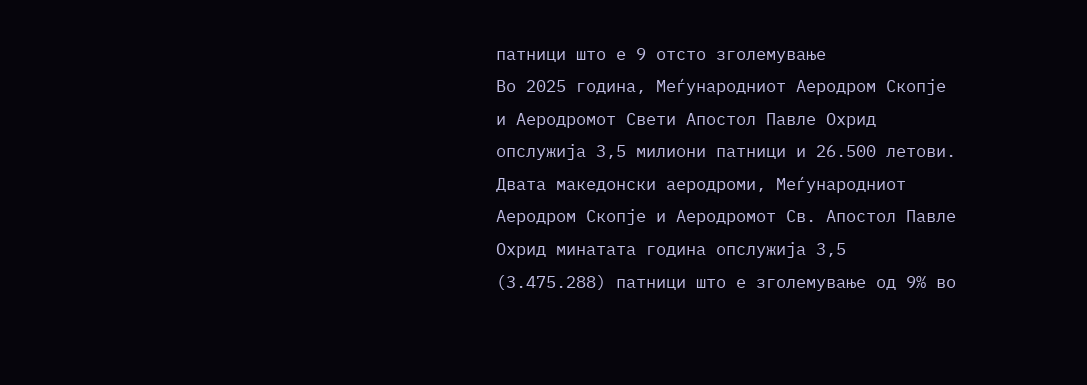патници што е 9 отсто зголемување
Во 2025 година, Меѓународниот Аеродром Скопје и Аеродромот Свети Апостол Павле Охрид опслужија 3,5 милиони патници и 26.500 летови.
Двата македонски аеродроми, Меѓународниот Аеродром Скопје и Аеродромот Св. Апостол Павле Охрид минатата година опслужија 3,5 (3.475.288) патници што е зголемување од 9% во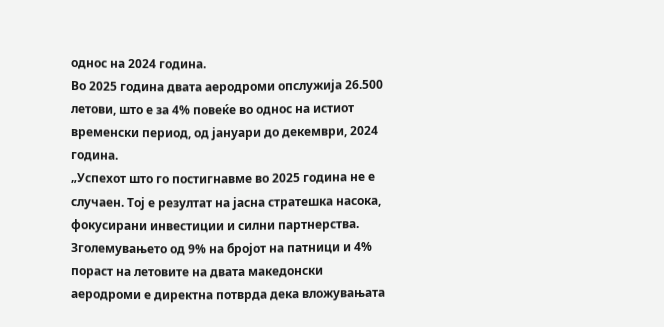однос на 2024 година.
Во 2025 година двата аеродроми опслужија 26.500 летови, што е за 4% повеќе во однос на истиот временски период, од јануари до декември, 2024 година.
„Успехот што го постигнавме во 2025 година не е случаен. Тој е резултат на јасна стратешка насока, фокусирани инвестиции и силни партнерства. Зголемувањето од 9% на бројот на патници и 4% пораст на летовите на двата македонски аеродроми е директна потврда дека вложувањата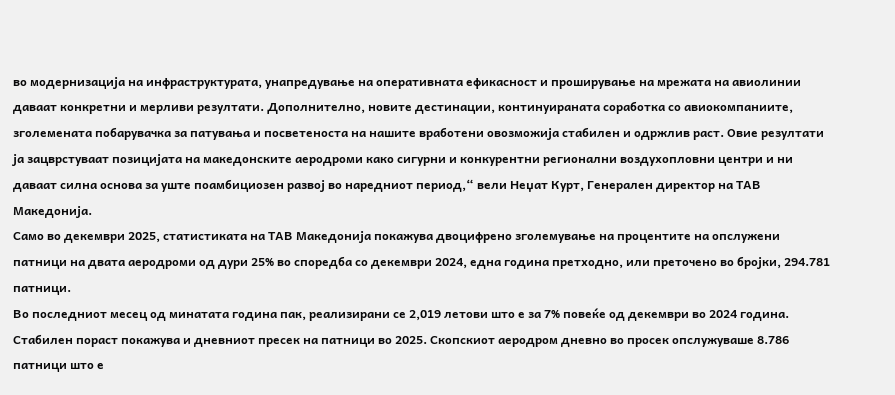во модернизација на инфраструктурата, унапредување на оперативната ефикасност и проширување на мрежата на авиолинии даваат конкретни и мерливи резултати. Дополнително, новите дестинации, континуираната соработка со авиокомпаниите, зголемената побарувачка за патувања и посветеноста на нашите вработени овозможија стабилен и одржлив раст. Овие резултати ја зацврстуваат позицијата на македонските аеродроми како сигурни и конкурентни регионални воздухопловни центри и ни даваат силна основа за уште поамбициозен развој во наредниот период,“ вели Неџат Курт, Генерален директор на ТАВ Македонија.
Само во декември 2025, статистиката на ТАВ Македонија покажува двоцифрено зголемување на процентите на опслужени патници на двата аеродроми од дури 25% во споредба со декември 2024, една година претходно, или преточено во бројки, 294.781 патници.
Во последниот месец од минатата година пак, реализирани се 2,019 летови што е за 7% повеќе од декември во 2024 година.
Стабилен пораст покажува и дневниот пресек на патници во 2025. Скопскиот аеродром дневно во просек опслужуваше 8.786 патници што е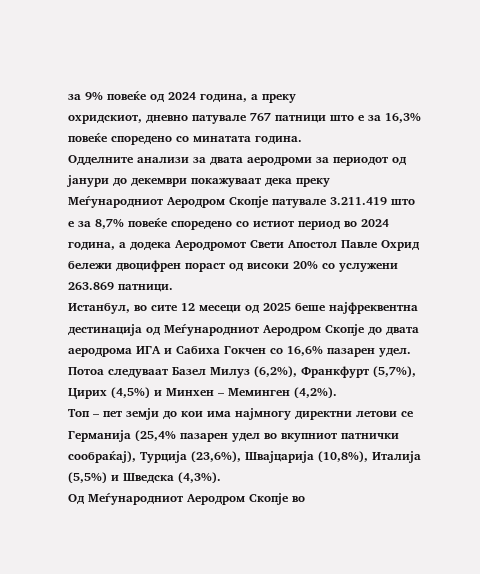за 9% повеќе од 2024 година, а преку
охридскиот, дневно патувале 767 патници што е за 16,3% повеќе споредено со минатата година.
Одделните анализи за двата аеродроми за периодот од јанури до декември покажуваат дека преку Меѓународниот Аеродром Скопје патувале 3.211.419 што е за 8,7% повеќе споредено со истиот период во 2024 година, а додека Аеродромот Свети Апостол Павле Охрид бележи двоцифрен пораст од високи 20% со услужени 263.869 патници.
Истанбул, во сите 12 месеци од 2025 беше најфреквентна дестинација од Меѓународниот Аеродром Скопје до двата аеродрома ИГА и Сабиха Гокчен со 16,6% пазарен удел. Потоа следуваат Базел Милуз (6,2%), Франкфурт (5,7%), Цирих (4,5%) и Минхен – Меминген (4,2%).
Топ – пет земји до кои има најмногу директни летови се Германија (25,4% пазарен удел во вкупниот патнички сообраќај), Турција (23,6%), Швајцарија (10,8%), Италија (5,5%) и Шведска (4,3%).
Од Меѓународниот Аеродром Скопје во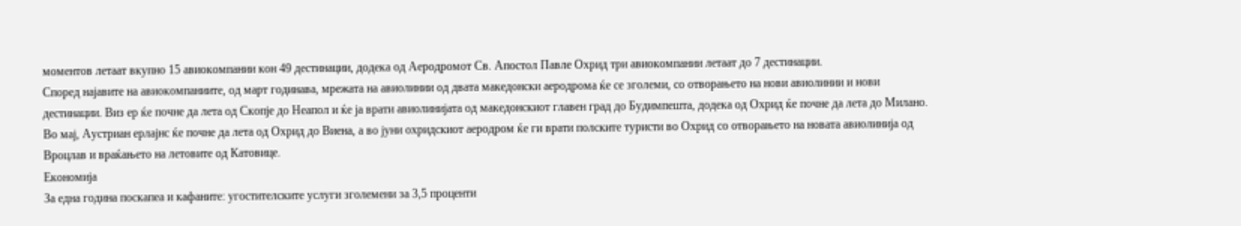моментов летаат вкупно 15 авиокомпании кон 49 дестинации, додека од Аеродромот Св. Апостол Павле Охрид три авиокомпании летаат до 7 дестинации.
Според најавите на авиокомпаниите, од март годинава, мрежата на авиолинии од двата македонски аеродрома ќе се зголеми, со отворањето на нови авиолинии и нови дестинации. Виз ер ќе почне да лета од Скопје до Неапол и ќе ја врати авиолинијата од македонскиот главен град до Будимпешта, додека од Охрид ќе почне да лета до Милано. Во мај, Аустриан ерлајнс ќе почне да лета од Охрид до Виена, а во јуни охридскиот аеродром ќе ги врати полските туристи во Охрид со отворањето на новата авиолинија од Вроцлав и враќањето на летовите од Катовице.
Економија
За една година поскапеа и кафаните: угостителските услуги зголемени за 3,5 проценти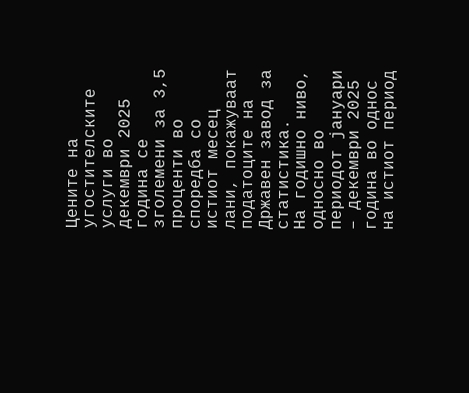Цените на угостителските услуги во декември 2025 година се зголемени за 3,5 проценти во споредба со истиот месец лани, покажуваат податоците на Државен завод за статистика.
На годишно ниво, односно во периодот јануари – декември 2025 година во однос на истиот период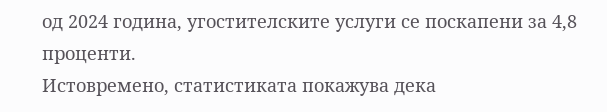од 2024 година, угостителските услуги се поскапени за 4,8 проценти.
Истовремено, статистиката покажува дека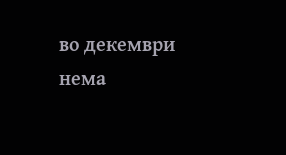во декември нема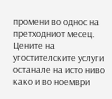промени во однос на претходниот месец. Цените на угостителските услуги останале на исто ниво како и во ноември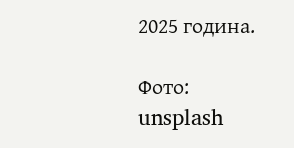2025 година.

Фото: unsplash